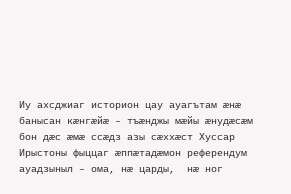Иу ахсджиаг историон цау ауагътам ӕнӕ банысан кӕнгӕйӕ – тъӕнджы мӕйы ӕнудӕсӕм бон дӕс ӕмӕ ссӕдз азы сӕххӕст Хуссар Ирыстоны фыццаг ӕппӕтадӕмон референдум ауадзыныл – ома, нӕ царды,  нӕ ног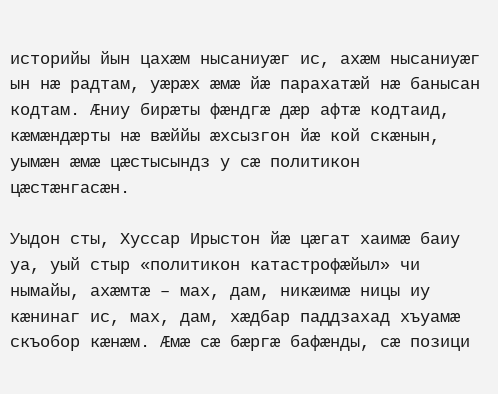историйы йын цахӕм нысаниуӕг ис, ахӕм нысаниуӕг ын нӕ радтам, уӕрӕх ӕмӕ йӕ парахатӕй нӕ банысан кодтам. Æниу бирӕты фӕндгӕ дӕр афтӕ кодтаид, кӕмӕндӕрты нӕ вӕййы ӕхсызгон йӕ кой скӕнын, уымӕн ӕмӕ цӕстысындз у сӕ политикон цӕстӕнгасӕн.

Уыдон сты, Хуссар Ирыстон йӕ цӕгат хаимӕ баиу уа, уый стыр «политикон катастрофӕйыл» чи нымайы, ахӕмтӕ – мах, дам, никӕимӕ ницы иу кӕнинаг ис, мах, дам, хӕдбар паддзахад хъуамӕ скъобор кӕнӕм. Æмӕ сӕ бӕргӕ бафӕнды, сӕ позици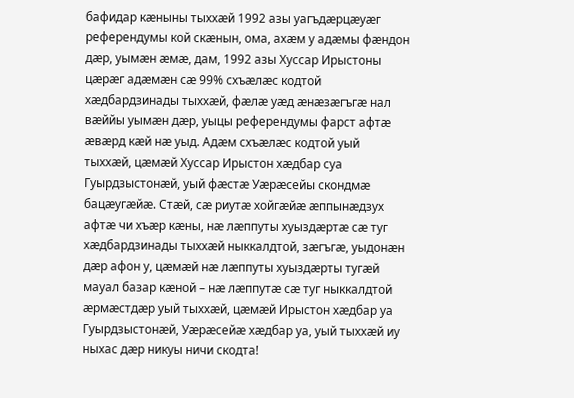бафидар кӕныны тыххӕй 1992 азы уагъдӕрцӕуӕг референдумы кой скӕнын, ома, ахӕм у адӕмы фӕндон дӕр, уымӕн ӕмӕ, дам, 1992 азы Хуссар Ирыстоны цӕрӕг адӕмӕн сӕ 99% схъӕлӕс кодтой хӕдбардзинады тыххӕй, фӕлӕ уӕд ӕнӕзӕгъгӕ нал вӕййы уымӕн дӕр, уыцы референдумы фарст афтӕ ӕвӕрд кӕй нӕ уыд. Адӕм схъӕлӕс кодтой уый тыххӕй, цӕмӕй Хуссар Ирыстон хӕдбар суа Гуырдзыстонӕй, уый фӕстӕ Уӕрӕсейы скондмӕ бацӕугӕйӕ. Стӕй, сӕ риутӕ хойгӕйӕ ӕппынӕдзух афтӕ чи хъӕр кӕны, нӕ лӕппуты хуыздӕртӕ сӕ туг хӕдбардзинады тыххӕй ныккалдтой, зӕгъгӕ, уыдонӕн дӕр афон у, цӕмӕй нӕ лӕппуты хуыздӕрты тугӕй мауал базар кӕной – нӕ лӕппутӕ сӕ туг ныккалдтой ӕрмӕстдӕр уый тыххӕй, цӕмӕй Ирыстон хӕдбар уа Гуырдзыстонӕй, Уӕрӕсейӕ хӕдбар уа, уый тыххӕй иу ныхас дӕр никуы ничи скодта!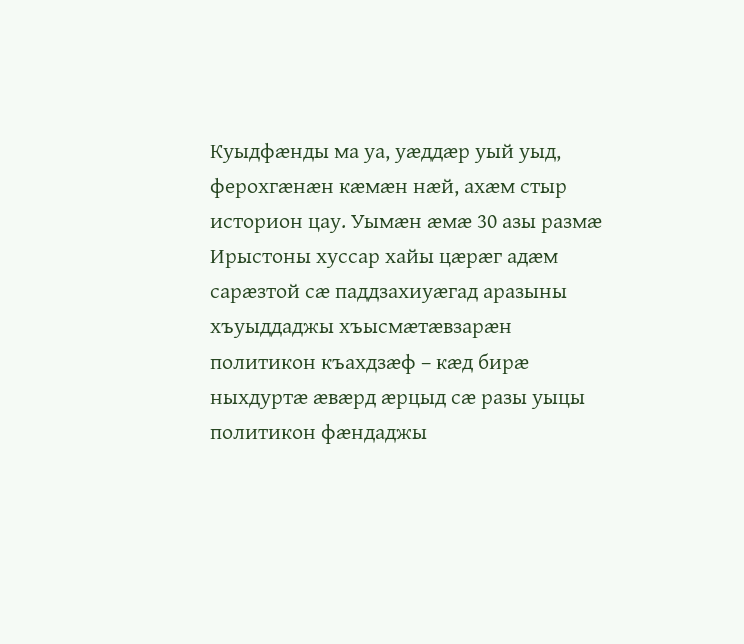Куыдфӕнды ма уа, уӕддӕр уый уыд, ферохгӕнӕн кӕмӕн нӕй, ахӕм стыр историон цау. Уымӕн ӕмӕ 30 азы размӕ Ирыстоны хуссар хайы цӕрӕг адӕм сарӕзтой сӕ паддзахиуӕгад аразыны хъуыддаджы хъысмӕтӕвзарӕн политикон къахдзӕф – кӕд бирӕ ныхдуртӕ ӕвӕрд ӕрцыд сӕ разы уыцы политикон фӕндаджы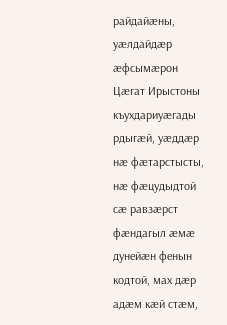райдайӕны, уӕлдайдӕр ӕфсымӕрон Цӕгат Ирыстоны къухдариуӕгады рдыгӕй, уӕддӕр нӕ фӕтарстысты, нӕ фӕцудыдтой сӕ равзӕрст фӕндагыл ӕмӕ дунейӕн фенын кодтой, мах дӕр адӕм кӕй стӕм,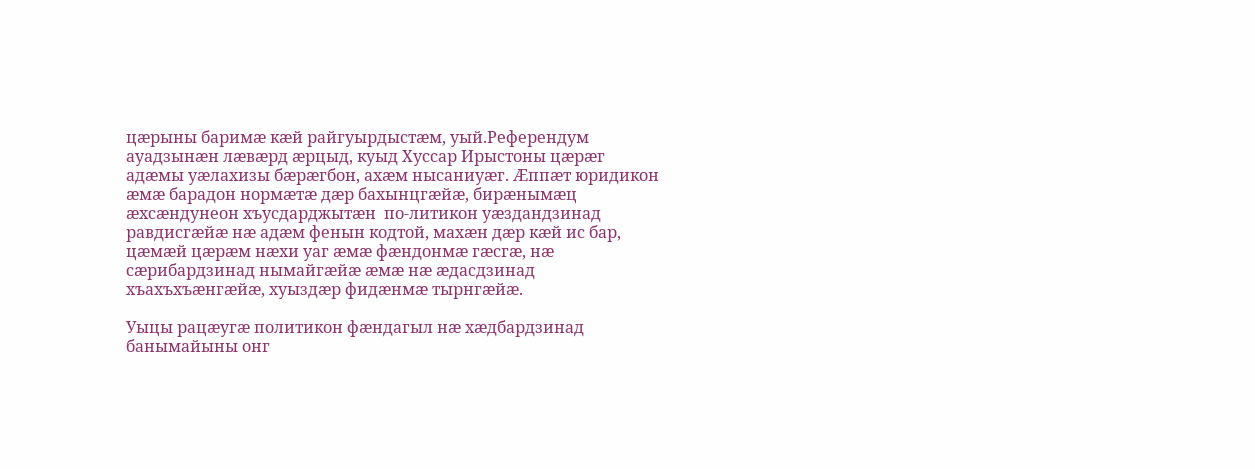цӕрыны баримӕ кӕй райгуырдыстӕм, уый.Референдум ауадзынӕн лӕвӕрд ӕрцыд, куыд Хуссар Ирыстоны цӕрӕг адӕмы уӕлахизы бӕрӕгбон, ахӕм нысаниуӕг. Æппӕт юридикон ӕмӕ барадон нормӕтӕ дӕр бахынцгӕйӕ, бирӕнымӕц ӕхсӕндунеон хъусдарджытӕн  по-литикон уӕздандзинад равдисгӕйӕ нӕ адӕм фенын кодтой, махӕн дӕр кӕй ис бар, цӕмӕй цӕрӕм нӕхи уаг ӕмӕ фӕндонмӕ гӕсгӕ, нӕ сӕрибардзинад нымайгӕйӕ ӕмӕ нӕ ӕдасдзинад хъахъхъӕнгӕйӕ, хуыздӕр фидӕнмӕ тырнгӕйӕ.

Уыцы рацӕугӕ политикон фӕндагыл нӕ хӕдбардзинад банымайыны онг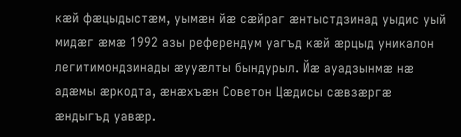кӕй фӕцыдыстӕм, уымӕн йӕ сӕйраг ӕнтыстдзинад уыдис уый мидӕг ӕмӕ 1992 азы референдум уагъд кӕй ӕрцыд уникалон легитимондзинады ӕууӕлты бындурыл. Йӕ ауадзынмӕ нӕ адӕмы ӕркодта, ӕнӕхъӕн Советон Цӕдисы сӕвзӕргӕ ӕндыгъд уавӕр.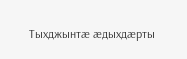Тыхджынтӕ ӕдыхдӕрты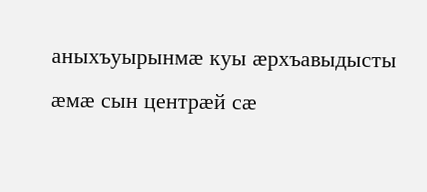аныхъуырынмӕ куы ӕрхъавыдысты ӕмӕ сын центрӕй сӕ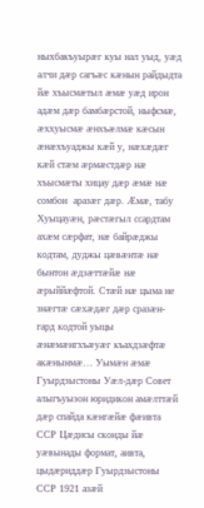ныхбакъуырӕг куы нал уыд, уӕд алчи дӕр сагъӕс кӕнын райдыдта йӕ хъысмӕтыл ӕмӕ уӕд ирон адӕм дӕр бамбӕрстой, ныфсмӕ, ӕххуысмӕ ӕнхъӕлмӕ кӕсын ӕнӕхъуаджы кӕй у, нӕхӕдӕг кӕй стӕм ӕрмӕстдӕр нӕ хъысмӕты хицау дӕр ӕмӕ нӕ сомбон  аразӕг дӕр. Æмӕ, табу Хуыцауӕн, рӕстӕгыл ссардтам ахӕм сӕрфат, нӕ байрӕджы кодтам, дуджы цӕвӕнтӕ нӕ бынтон ӕдзӕттӕйӕ нӕ ӕрыййӕфтой. Стӕй нӕ цыма не знӕгтӕ сӕхӕдӕг дӕр сразӕн-гард кодтой уыцы ӕнӕмӕнгхъӕуӕг къахдзӕфтӕ акӕнынмӕ… Уымӕн ӕмӕ Гуырдзыстоны Уӕл-дӕр Совет алыгъуызон юридикон амӕлттӕй дӕр спайда кӕнгӕйӕ фӕивта ССР Цӕдисы сконды йӕ уӕвынады формат, аивта, цыдӕриддӕр Гуырдзыстоны ССР 1921 азӕй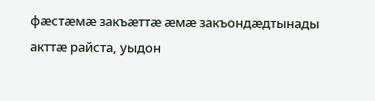фӕстӕмӕ закъӕттӕ ӕмӕ закъондӕдтынады акттӕ райста, уыдон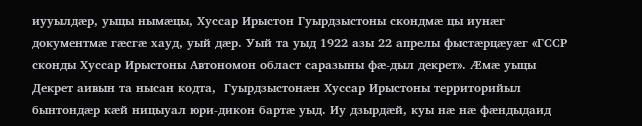иууылдӕр, уыцы нымӕцы, Хуссар Ирыстон Гуырдзыстоны скондмӕ цы иунӕг документмӕ гӕсгӕ хауд, уый дӕр. Уый та уыд 1922 азы 22 апрелы фыстӕрцӕуӕг «ГССР сконды Хуссар Ирыстоны Автономон област саразыны фӕ-дыл декрет». Æмӕ уыцы Декрет аивын та нысан кодта,  Гуырдзыстонӕн Хуссар Ирыстоны территорийыл бынтондӕр кӕй ницыуал юри-дикон бартӕ уыд. Иу дзырдӕй, куы нӕ нӕ фӕндыдаид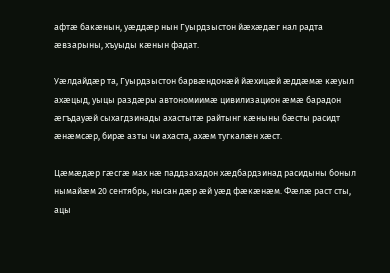афтӕ бакӕнын, уӕддӕр нын Гуырдзыстон йӕхӕдӕг нал радта ӕвзарыны, хъуыды кӕнын фадат.

Уӕлдайдӕр та, Гуырдзыстон барвӕндонӕй йӕхицӕй ӕддӕмӕ кӕуыл ахӕцыд, уыцы раздӕры автономиимӕ цивилизацион ӕмӕ барадон ӕгъдауӕй сыхагдзинады ахастытӕ райтынг кӕныны бӕсты расидт ӕнӕмсӕр, бирӕ азты чи ахаста, ахӕм тугкалӕн хӕст.

Цӕмӕдӕр гӕсгӕ мах нӕ паддзахадон хӕдбардзинад расидыны боныл нымайӕм 20 сентябрь, нысан дӕр ӕй уӕд фӕкӕнӕм. Фӕлӕ раст сты, ацы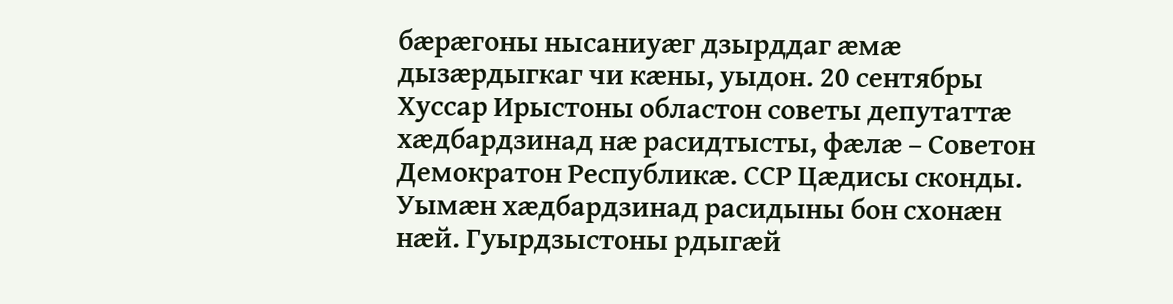бӕрӕгоны нысаниуӕг дзырддаг ӕмӕ дызӕрдыгкаг чи кӕны, уыдон. 20 сентябры Хуссар Ирыстоны областон советы депутаттӕ хӕдбардзинад нӕ расидтысты, фӕлӕ – Советон Демократон Республикӕ. ССР Цӕдисы сконды. Уымӕн хӕдбардзинад расидыны бон схонӕн нӕй. Гуырдзыстоны рдыгӕй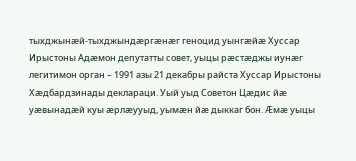тыхджынӕй-тыхджындӕргӕнӕг геноцид уынгӕйӕ Хуссар Ирыстоны Адӕмон депутатты совет, уыцы рӕстӕджы иунӕг легитимон орган – 1991 азы 21 декабры райста Хуссар Ирыстоны Хӕдбардзинады деклараци. Уый уыд Советон Цӕдис йӕ уӕвынадӕй куы ӕрлӕууыд, уымӕн йӕ дыккаг бон. Æмӕ уыцы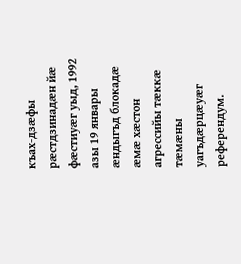къах-дзӕфы рӕстдзинадӕн йӕ фӕстиуӕг уыд, 1992 азы 19 январы ӕндыгъд блокадӕ ӕмӕ хӕстон агрессийы тӕккӕ тӕмӕны уагъдӕрцӕуӕг референдум.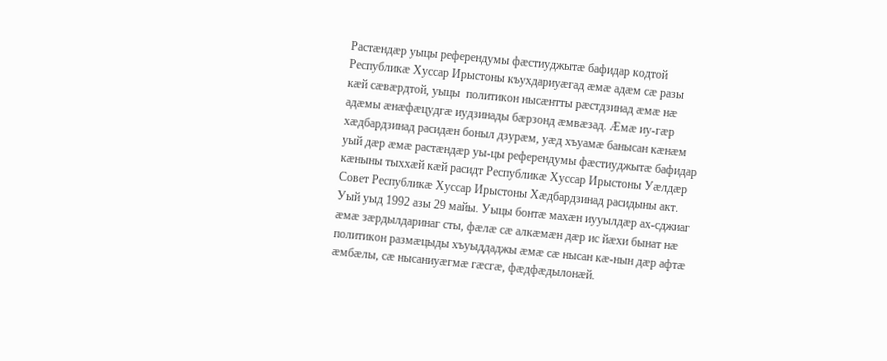Растӕндӕр уыцы референдумы фӕстиуджытӕ бафидар кодтой Республикӕ Хуссар Ирыстоны къухдариуӕгад ӕмӕ адӕм сӕ разы кӕй сӕвӕрдтой, уыцы  политикон нысӕнтты рӕстдзинад ӕмӕ нӕ адӕмы ӕнӕфӕцудгӕ иудзинады бӕрзонд ӕмвӕзад. Æмӕ иу-гӕр хӕдбардзинад расидӕн боныл дзурӕм, уӕд хъуамӕ банысан кӕнӕм уый дӕр ӕмӕ растӕндӕр уы-цы референдумы фӕстиуджытӕ бафидар кӕныны тыххӕй кӕй расидт Республикӕ Хуссар Ирыстоны Уӕлдӕр Совет Республикӕ Хуссар Ирыстоны Хӕдбардзинад расидыны акт. Уый уыд 1992 азы 29 майы. Уыцы бонтӕ махӕн иууылдӕр ах-сджиаг ӕмӕ зӕрдылдаринаг сты, фӕлӕ сӕ алкӕмӕн дӕр ис йӕхи бынат нӕ политикон размӕцыды хъуыддаджы ӕмӕ сӕ нысан кӕ-нын дӕр афтӕ ӕмбӕлы, сӕ нысаниуӕгмӕ гӕсгӕ, фӕдфӕдылонӕй.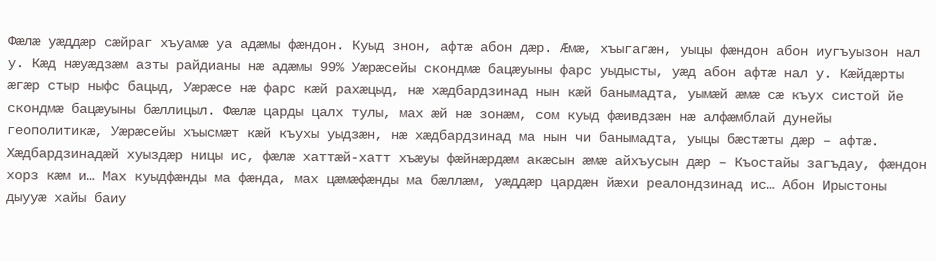Фӕлӕ уӕддӕр сӕйраг хъуамӕ уа адӕмы фӕндон. Куыд знон, афтӕ абон дӕр. Æмӕ, хъыгагӕн, уыцы фӕндон абон иугъуызон нал у. Кӕд нӕуӕдзӕм азты райдианы нӕ адӕмы 99% Уӕрӕсейы скондмӕ бацӕуыны фарс уыдысты, уӕд абон афтӕ нал у. Кӕйдӕрты ӕгӕр стыр ныфс бацыд, Уӕрӕсе нӕ фарс кӕй рахӕцыд, нӕ хӕдбардзинад нын кӕй банымадта, уымӕй ӕмӕ сӕ къух систой йе скондмӕ бацӕуыны бӕллицыл. Фӕлӕ царды цалх тулы, мах ӕй нӕ зонӕм, сом куыд фӕивдзӕн нӕ алфӕмблай дунейы геополитикӕ, Уӕрӕсейы хъысмӕт кӕй къухы уыдзӕн, нӕ хӕдбардзинад ма нын чи банымадта, уыцы бӕстӕты дӕр – афтӕ. Хӕдбардзинадӕй хуыздӕр ницы ис, фӕлӕ хаттӕй-хатт хъӕуы фӕйнӕрдӕм акӕсын ӕмӕ айхъусын дӕр – Къостайы загъдау, фӕндон хорз кӕм и… Мах куыдфӕнды ма фӕнда, мах цӕмӕфӕнды ма бӕллӕм, уӕддӕр цардӕн йӕхи реалондзинад ис… Абон Ирыстоны дыууӕ хайы баиу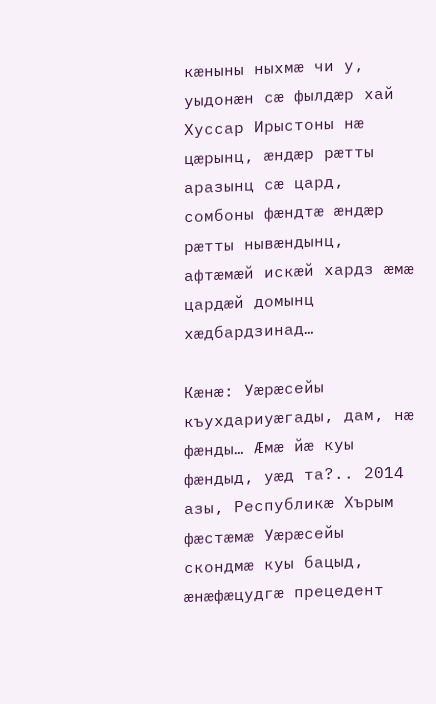кӕныны ныхмӕ чи у, уыдонӕн сӕ фылдӕр хай Хуссар Ирыстоны нӕ цӕрынц, ӕндӕр рӕтты аразынц сӕ цард, сомбоны фӕндтӕ ӕндӕр рӕтты нывӕндынц, афтӕмӕй искӕй хардз ӕмӕ цардӕй домынц хӕдбардзинад…

Кӕнӕ: Уӕрӕсейы къухдариуӕгады, дам, нӕ фӕнды… Æмӕ йӕ куы фӕндыд, уӕд та?.. 2014 азы, Республикӕ Хърым фӕстӕмӕ Уӕрӕсейы скондмӕ куы бацыд, ӕнӕфӕцудгӕ прецедент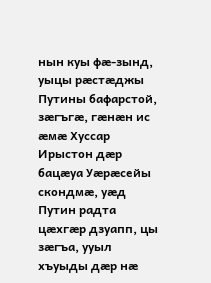нын куы фӕ-зынд, уыцы рӕстӕджы Путины бафарстой, зӕгъгӕ, гӕнӕн ис ӕмӕ Хуссар Ирыстон дӕр бацӕуа Уӕрӕсейы скондмӕ, уӕд Путин радта цӕхгӕр дзуапп, цы зӕгъа, ууыл хъуыды дӕр нӕ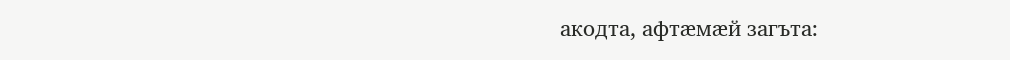акодта, афтӕмӕй загъта: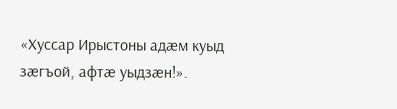«Хуссар Ирыстоны адӕм куыд зӕгъой, афтӕ уыдзӕн!».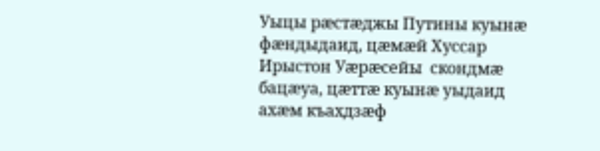Уыцы рӕстӕджы Путины куынӕ фӕндыдаид, цӕмӕй Хуссар Ирыстон Уӕрӕсейы  скондмӕ бацӕуа, цӕттӕ куынӕ уыдаид ахӕм къахдзӕф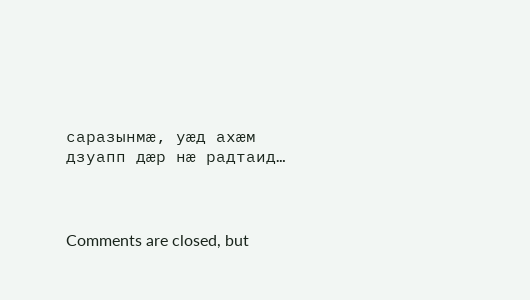саразынмӕ, уӕд ахӕм дзуапп дӕр нӕ радтаид…



Comments are closed, but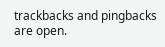trackbacks and pingbacks are open.